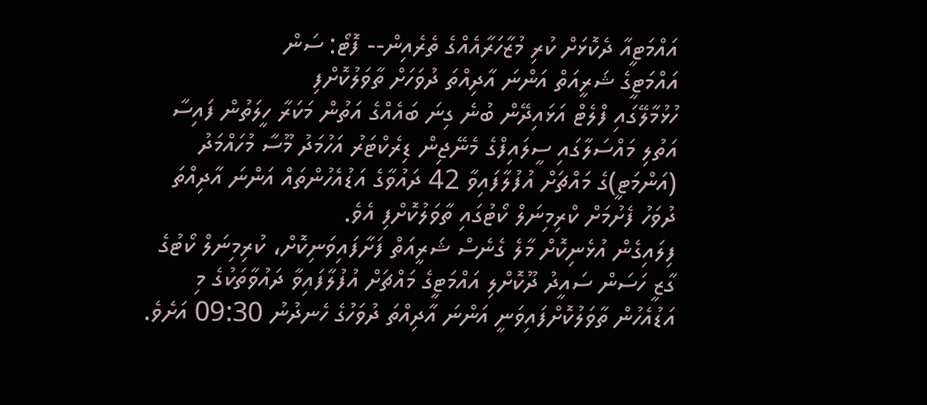އައްމަޓީއާ ދެކޮޅަށް ކުރި މުޒާހަރާއެއްގެ ތެރެއިން-- ފޮޓޯ: ސަން
އައްމަޓީގެ ޝަރީއަތް އަންނަ އާދިއްތަ ދުވަހަށް ތާވަލުކޮށްފި
ހުޅުމާލޭގައި ފްލެޓް އަޅައިދޭން ބުނެ ގިނަ ބައެއްގެ އަތުން މަކަރާ ހީލަތުން ފައިސާ އަތުލި މައްސަލާގައި ސީލައިފްގެ މެނޭޖިން ޑިރެކްޓަރު އަހުމަދު މޫސާ މުހައްމަދު (އަންމަޓީ)ގެ މައްޗަށް އުފުލާފައިވާ 42 ދައުވާގެ އަޑުއެހުންތައް އަންނަ އާދިއްތަ ދުވަހު ފެށުމަށް ކްރިމިނަލް ކޯޓުގައި ތާވަލުކޮށްފި އެވެ.
ފިލައިގެން އުޅެނިކޮށް މާލެ ގެނެސް ޝަރީއަތް ފަށާފައިވަނިކޮށް، ކުރިމިނަލް ކޯޓުގެ ގާޒީ ހަސަން ސައީދު ދޫކޮށްލި އައްމަޓީގެ މައްޗަށް އުފުލާފައިވާ ދައުވާތަކުގެ މި އަޑުއެހުން ތާވަލުކޮށްފައިވަނީ އަންނަ އާދިއްތަ ދުވަހުގެ ހެނދުނު 09:30 އަށެވެ.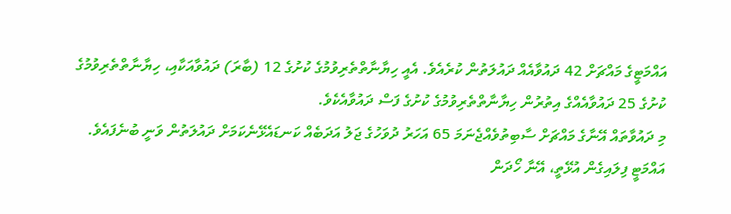އައްމަޓީގެ މައްޗަށް 42 ދައުވާއެއް ދައުލަތުން ކުރެއެވެ. އެއީ ހިޔާނާތްތެރިވުމުގެ ކުށުގެ 12 (ބާރަ) ދައުވާއަކާއި، ހިޔާނާތްތެރިވުމުގެ ކުށުގެ 25 ދައުވާއެއްގެ އިތުރުން ހިޔާނާތްތެރިވުމުގެ ކުށުގެ ފަސް ދައުވާއެކެވެ.
މި ދައުވާތައް އޭނާގެ މައްޗަށް ސާބިތުވެއްޖެނަމަ 65 އަހަރު ދުވަހުގެ ޖަލު އަދަބެއް ކަނޑައެޅޭނެކަމަށް ދައުލަތުން ވަނީ ބުނެފައެވެ.
އައްމަޓީ ފިލައިގެން އުޅޭތީ، އޭނާ ހޯދަން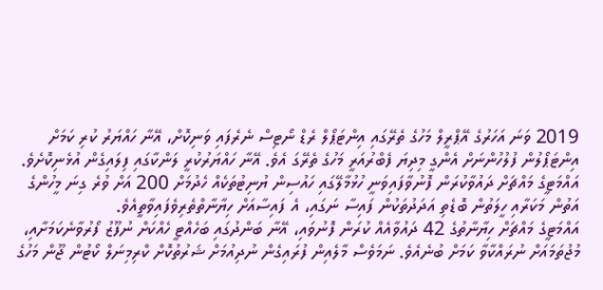2019 ވަނަ އަހަރުގެ އޭޕްރީލް މަހުގެ ތެރޭގައި އިންޓަޕޯލް ރެޑް ނޯޓިސް ނެރެފައި ވަނިކޮށް، އޭނާ ހައްޔަރު ކުރި ކަމަށް އިންޓަޕޯލުން ފުލުހުންނަށް އެންގީ މިދިޔަ ފެބްރުއަރީ މަހުގެ ތެރޭގަ އެވެ. އޭނާ ހައްޔަރުކުރީ ލަންކާގައި ފިލައިގެން އުޅެނިކޮށެވެ.
އައްމަޓީގެ މައްޗަށް ދައުވާކުރަން ފޮނުވާފައިވަނީ ހުޅުމާލޭގައި ހައުސިން ޔުނިޓުތަކެއް ހެދުމަށް 200 އަށް ވުރެ ގިނަ މީހުންގެ އަތުން މަކަރާއި ހީލަތުން ބޮޑެތި އަދަދުތަކުން ފައިސާ ނަގައި، އެ ފައިސާއަށް ހިޔާނާތްތެރިވެފައިވާތީއެވެ.
އައްމަޓީގެ މައްޗަށް ހިޔާނާތުގެ 42 ދައުވާއެއް ކުރަން ފޮނުވައި، އޭނާ ބަންދުގައި ބަހެއްޓީ ހެއްކަށް ނުފޫޒު ފޯރުވާނެކަމަށާއި، މުޖުތަމައަށް ނުރައްކާވާ ކަމަށް ބުނެއެވެ. ނަމަވެސް މާލެއިން ފުރައިގެން ނުދިއުމަށް ޝަރުތުކޮށް ކްރިމިނަލް ކޯޓުން ޖޫން މަހުގެ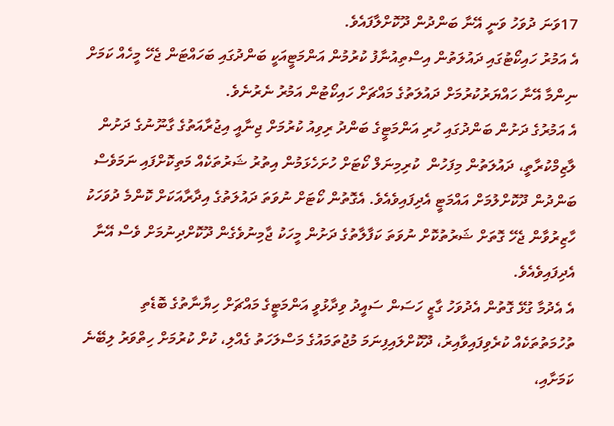17ވަނަ ދުވަހު ވަނީ އޭނާ ބަންދުން ދޫކޮށްލާފައެވެ.
އެ އަމުރު ހައިކޯޓުގައި ދައުލަތުން އިސްތިއުނާފު ކުރުމުން އަންމަޓީއަކީ ބަންދުގައި ބަހައްޓަން ޖެހޭ މީހެއް ކަމަށް ނިންމާ އޭނާ ހައްޔަރުކުރުމަށް ދައުލަތުގެ މައްޗަށް ހައިކޯޓުން އަމުރު ނެރުނެވެ.
އެ އަމުރުގެ ދަށުން ބަންދުގައި ހުރި އަންމަޓީގެ ބަންދު ރިވިއު ކުރުމަށް ޖިނާއީ އިޖުރާއަތުގެ ގާނޫނުގެ ދަށުން ލާޒިމްކުރާތީ، ދައުލަތުން މިފަހުން  ކުރިމިނަލް ކޯޓަށް ހުށަހެޅަމުން އިތުރު ޝަރުތަކެއް މަތިކޮށްފައި ނަމަވެސް ބަންދުން ދޫކޮށްލުމަށް އައްމަޓީ އެދިފައިވެއެވެ. އެގޮތުން ކޯޓަށް ނުވަތަ ދައުލަތުގެ އިދާރާއަކަށް ކޮންމެ ދުވަހަކު ހާޒިރުވާން ޖެހޭ ގޮތަށް ޝަރުތުކޮށް ނުވަތަ ކަފާލާތުގެ ދަށުން މީހަކު ޖާމިނުވެގެން ދޫކޮށްދިނުމަށް ވެސް އޭނާ އެދިފައިވެއެވެ.
އެ އެދުމާ ގުޅޭ ގޮތުން އެދުވަހު ގާޒީ ހަސަން ސައީދު ވިދާޅުވީ އަންމަޓީގެ މައްޗަށް ހިޔާނާތުގެ ބޮޑެތި ތުހުމަތުތަކެއް ކުރެވިފައިވާއިރު، ދޫކޮށްލައިފިނަމަ މުޖުތަމައުގެ މަސްލަހަތު ގެއްލި، ކުށް ކުރުމަށް ހިތްވަރު ލިބޭނެ ކަމަށާއި،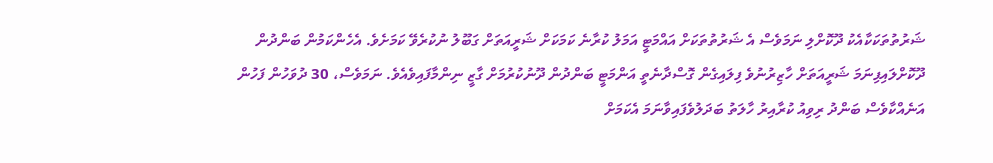ޝަރުތުތަކަކާއެކު ދޫކޮށްލި ނަމަވެސް އެ ޝަރުތުތަކަށް އައްމަޓީ އަމަލު ކުރާނެ ކަމަކަށް ޝަރީއަތަށް ގަބޫލު ނުކުރެވޭ ކަމަށެވެ. އެހެންކަމުން ބަންދުން ދޫކޮށްލައިފިނަމަ ޝަރީއަތަށް ހާޒިރުނުވެ ފިލައިގެން ގޮސްދާނެތީ އަންމަޓީ ބަންދުން ދޫނުކުރުމަށް ގާޒީ ނިންމާފައިވެއެވެ. ނަމަވެސް، 30 ދުވަހުން ފަހުން އަނެއްކާވެސް ބަންދު ރިވިއު ކުރާއިރު ހާލަތު ބަދަލުވެފައިވާނަމަ އެކަމަށް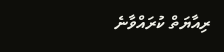ރިއާޔަތް ކުރައްވާނެ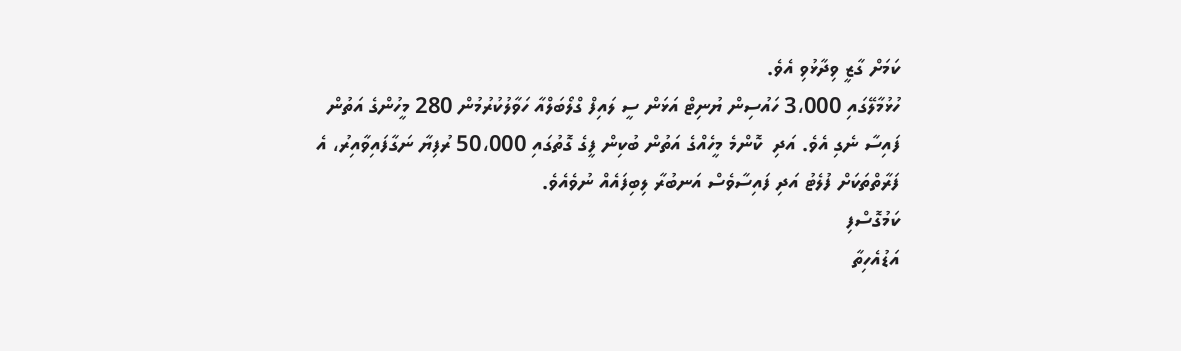ކަމަށް ގާޒީ ވިދާޅުވި އެވެ.
ހުޅުމާލޭގައި 3،000 ހައުސިން ޔުނިޓް އަޅަން ސީ ލައިފް ގްލޯބަލްއާ ހަވާލުކުރުމުން 280 މީހުންގެ އަތުން ފައިސާ ނެގި އެވެ. އަދި  ކޮންމެ މީހެއްގެ އަތުން ބުކިން ފީގެ ގޮތުގައި 50،000 ރުފިޔާ ނަގާފައިވާއިރު، އެ ފަރާތްތަކަށް ފުލެޓު އަދި ފައިސާވެސް އަނބުރާ ލިބިފައެއް ނުވެއެވެ.
ކަމުގޮސްފި
އަޑުއެހިތާ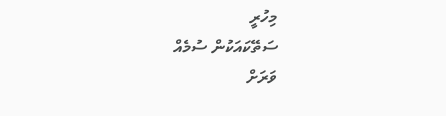މިހުރީ
ސަތޭކައަކުން ސުމެއް
ވަރަށް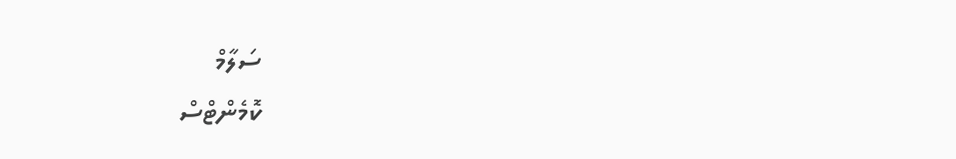ސަލާމް
ކޮމެންޓްސް